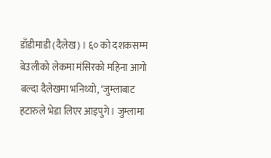डाँडीमाडी (दैलेख) । ६० को दशकसम्म बेउलीको लेकमा मंसिरको महिना आगो बल्दा दैलेखमा भनिथ्यो, ‘जुम्लाबाट हटारुले भेडा लिएर आइपुगे । जुम्लामा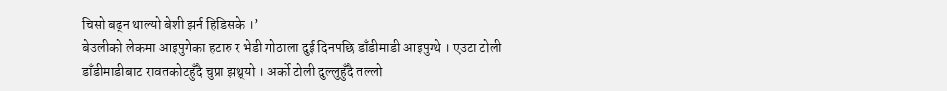चिसो बढ्न थाल्यो बेशी झर्न हिडिसके ।’
बेउलीको लेकमा आइपुगेका हटारु र भेडी गोठाला दुई दिनपछि डाँडीमाडी आइपुग्थे । एउटा टोली डाँडीमाडीबाट रावतकोटहुँदै चुप्रा झथ्र्यो । अर्को टोली दुल्लुहुँदै तल्लो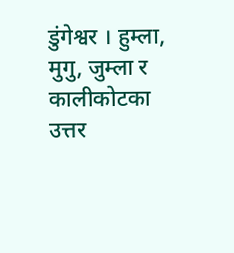डुंगेश्वर । हुम्ला, मुगु, जुम्ला र कालीकोटका उत्तर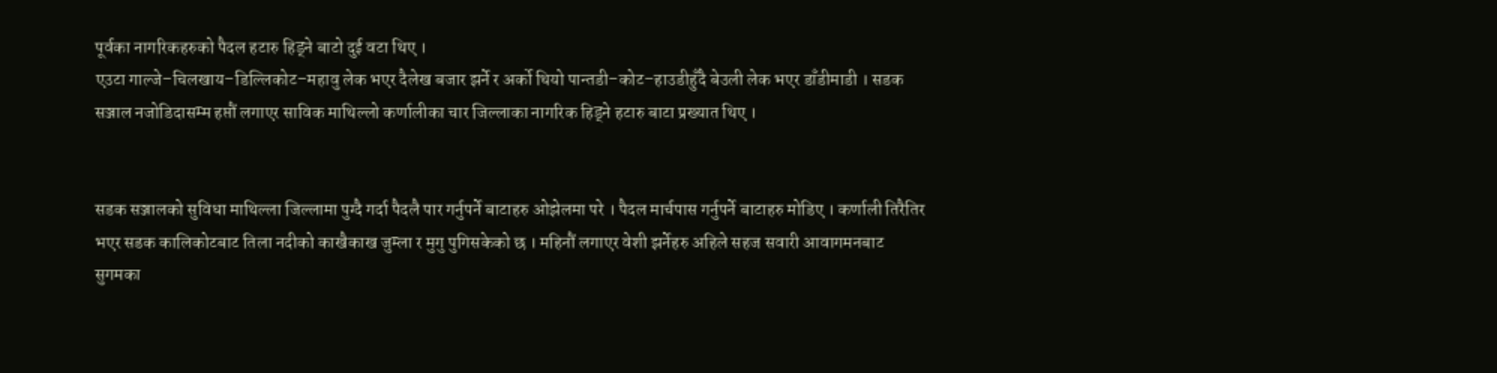पूर्वका नागरिकहरुको पैदल हटारु हिड्ने बाटो दुई वटा थिए ।
एउटा गाल्जे–चिलखाय–डिल्लिकोट–महावु लेक भएर दैलेख बजार झर्ने र अर्को थियो पान्तडी–कोट–हाउडीहुँदै बेउली लेक भएर डाँडीमाडी । सडक सञ्जाल नजोडिदासम्म हप्तौं लगाएर साविक माथिल्लो कर्णालीका चार जिल्लाका नागरिक हिड्ने हटारु बाटा प्रख्यात थिए ।


सडक सञ्जालको सुविधा माथिल्ला जिल्लामा पुग्दै गर्दा पैदलै पार गर्नुपर्ने बाटाहरु ओझेलमा परे । पैदल मार्चपास गर्नुपर्ने बाटाहरु मोडिए । कर्णाली तिरैतिर भएर सडक कालिकोटबाट तिला नदीको काखैकाख जुम्ला र मुगु पुगिसकेको छ । महिनौं लगाएर वेशी झर्नेहरु अहिले सहज सवारी आवागमनबाट सुगमका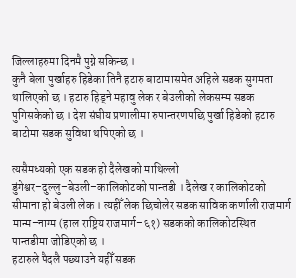जिल्लाहरुमा दिनमै पुग्ने सकिन्छ ।
कुनै बेला पुर्खाहरु हिडेका तिनै हटारु बाटामासमेत अहिले सडक सुगमता थालिएको छ । हटारु हिड्ने महावु लेक र बेउलीको लेकसम्म सडक पुगिसकेको छ । देश संघीय प्रणालीमा रुपान्तरणपछि पुर्खा हिडेको हटारु बाटोमा सडक सुविधा थपिएको छ ।

त्यसैमध्यको एक सडक हो दैलेखको माथिल्लो डुंगेश्वर–दुल्लु–बेउली–कालिकोटको पान्तडी । दैलेख र कालिकोटको सीमाना हो बेउली लेक । त्यहीँ लेक छिचोलेर सडक साविक कर्णाली राजमार्ग मान्म–नाग्म (हाल राष्ट्रिय राजमार्ग–६१) सडकको कालिकोटस्थित पान्तडीमा जोडिएको छ ।
हटारुले पैदलै पछ्याउने यहीँ सडक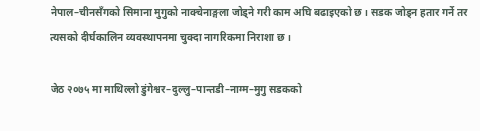नेपाल–चीनसँगको सिमाना मुगुको नाक्चेनाङ्गला जोड्ने गरी काम अघि बढाइएको छ । सडक जोड्न हतार गर्ने तर त्यसको दीर्घकालिन व्यवस्थापनमा चुक्दा नागरिकमा निराशा छ ।

जेठ २०७५ मा माथिल्लो डुंगेश्वर–दुल्लु–पान्तडी–नाग्म–मुगु सडकको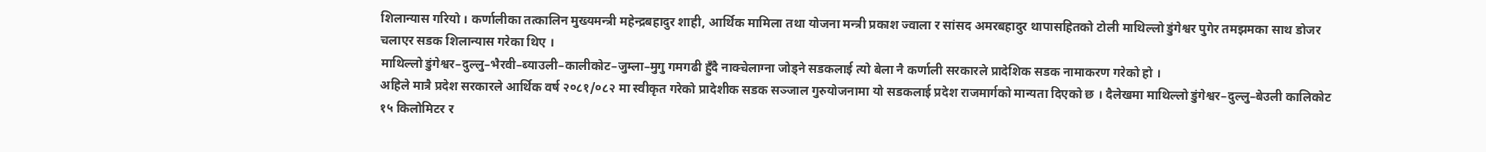शिलान्यास गरियो । कर्णालीका तत्कालिन मुख्यमन्त्री महेन्द्रबहादुर शाही, आर्थिक मामिला तथा योजना मन्त्री प्रकाश ज्वाला र सांसद अमरबहादुर थापासहितको टोली माथिल्लो डुंगेश्वर पुगेर तमझमका साथ डोजर चलाएर सडक शिलान्यास गरेका थिए ।
माथिल्लो डुंगेश्वर–दुल्लु–भैरवी–ब्याउली–कालीकोट–जुम्ला–मुगु गमगढी हुँदै नाक्चेलाग्ना जोड्ने सडकलाई त्यो बेला नै कर्णाली सरकारले प्रादेशिक सडक नामाकरण गरेको हो ।
अहिले मात्रै प्रदेश सरकारले आर्थिक वर्ष २०८१/०८२ मा स्वीकृत गरेको प्रादेशीक सडक सञ्जाल गुरुयोजनामा यो सडकलाई प्रदेश राजमार्गको मान्यता दिएको छ । दैलेखमा माथिल्लो डुंगेश्वर–दुल्लु–बेउली कालिकोट १५ किलोमिटर र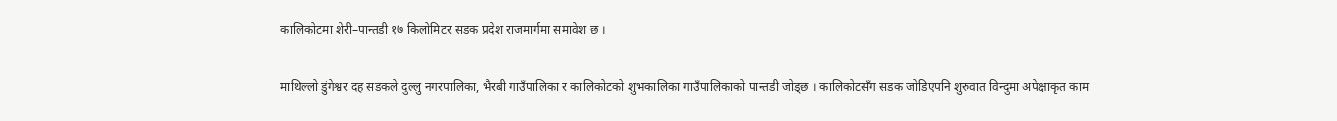कालिकोटमा शेरी–पान्तडी १७ किलोमिटर सडक प्रदेश राजमार्गमा समावेश छ ।

माथिल्लो डुंगेश्वर दह सडकले दुल्लु नगरपालिका, भैरबी गाउँपालिका र कालिकोटको शुभकालिका गाउँपालिकाको पान्तडी जोड्छ । कालिकोटसँग सडक जोडिएपनि शुरुवात विन्दुमा अपेक्षाकृत काम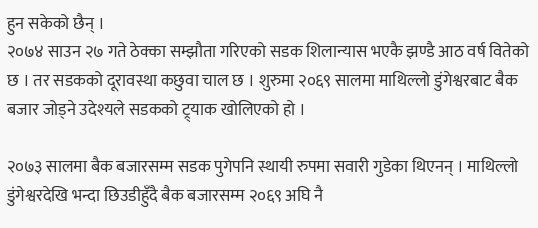हुन सकेको छैन् ।
२०७४ साउन २७ गते ठेक्का सम्झौता गरिएको सडक शिलान्यास भएकै झण्डै आठ वर्ष वितेको छ । तर सडकको दूरावस्था कछुवा चाल छ । शुरुमा २०६९ सालमा माथिल्लो डुंगेश्वरबाट बैक बजार जोड्ने उदेश्यले सडकको ट्र्याक खोलिएको हो ।

२०७३ सालमा बैक बजारसम्म सडक पुगेपनि स्थायी रुपमा सवारी गुडेका थिएनन् । माथिल्लो डुंगेश्वरदेखि भन्दा छिउडीहुँदै बैक बजारसम्म २०६९ अघि नै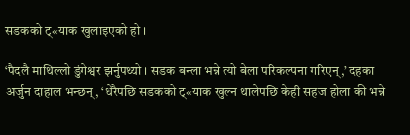सडकको ट्«याक खुलाइएको हो ।

‘पैदलै माथिल्लो डुंगेश्वर झर्नुपथ्यो । सडक बन्ला भन्ने त्यो बेला परिकल्पना गरिएन्,’ दहका अर्जुन दाहाल भन्छन्, ‘धेरैपछि सडकको ट्«याक खुल्न थालेपछि केही सहज होला की भन्ने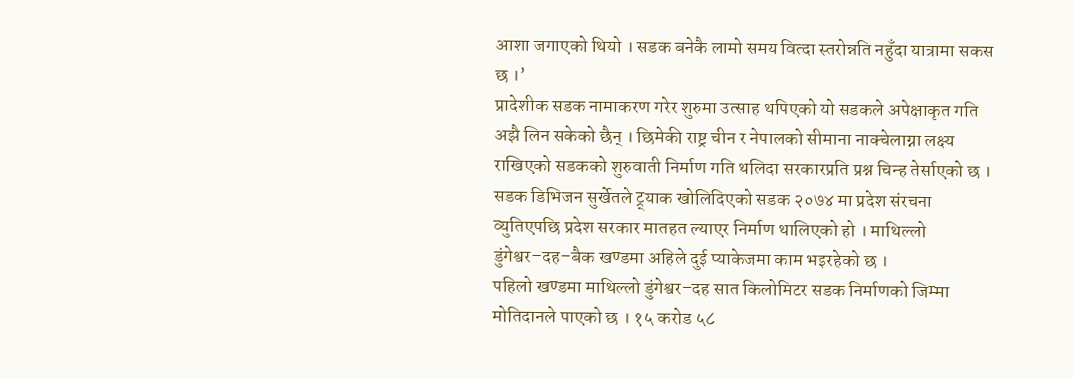आशा जगाएको थियो । सडक बनेकै लामो समय वित्दा स्तरोन्नति नहुँदा यात्रामा सकस छ ।’
प्रादेशीक सडक नामाकरण गरेर शुरुमा उत्साह थपिएको यो सडकले अपेक्षाकृत गति अझै लिन सकेको छैन् । छिमेकी राष्ट्र चीन र नेपालको सीमाना नाक्चेलाग्ना लक्ष्य राखिएको सडकको शुरुवाती निर्माण गति थलिदा सरकारप्रति प्रश्न चिन्ह तेर्साएको छ ।
सडक डिभिजन सुर्खेतले ट्र्याक खोलिदिएको सडक २०७४ मा प्रदेश संरचना व्युतिएपछि प्रदेश सरकार मातहत ल्याएर निर्माण थालिएको हो । माथिल्लो डुंगेश्वर–दह–बैक खण्डमा अहिले दुई प्याकेजमा काम भइरहेको छ ।
पहिलो खण्डमा माथिल्लो डुंगेश्वर–दह सात किलोमिटर सडक निर्माणको जिम्मा मोतिदानले पाएको छ । १५ करोड ५८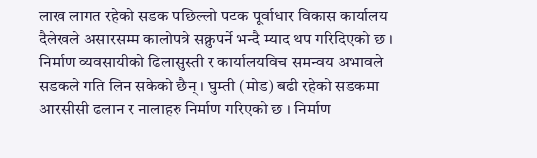लाख लागत रहेको सडक पछिल्लो पटक पूर्वाधार विकास कार्यालय दैलेखले असारसम्म कालोपत्रे सक्नुपर्ने भन्दै म्याद थप गरिदिएको छ ।
निर्माण व्यवसायीको ढिलासुस्ती र कार्यालयविच समन्वय अभावले सडकले गति लिन सकेको छैन् । घुम्ती (मोड) बढी रहेको सडकमा आरसीसी ढलान र नालाहरु निर्माण गरिएको छ । निर्माण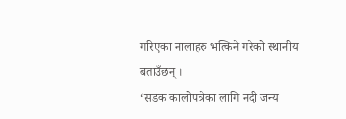गरिएका नालाहरु भत्किने गरेको स्थानीय बताउँछन् ।
‘सडक कालोपत्रेका लागि नदी जन्य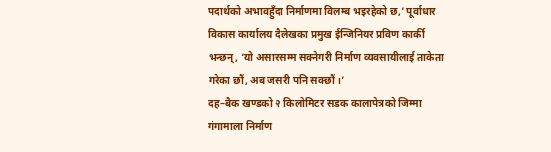पदार्थको अभावहुँदा निर्माणमा विलम्ब भइरहेको छ,’ पूर्वाधार विकास कार्यालय दैलेखका प्रमुख ईन्जिनियर प्रविण कार्की भन्छन्, ‘यो असारसम्म सक्नेगरी निर्माण व्यवसायीलाई ताकेता गरेका छौं, अब जसरी पनि सक्छौं ।’
दह–बैक खण्डको २ किलोमिटर सडक कालापेत्रको जिम्मा गंगामाला निर्माण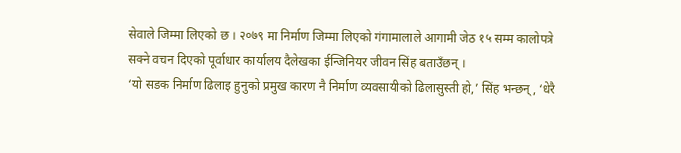सेवाले जिम्मा लिएको छ । २०७९ मा निर्माण जिम्मा लिएको गंगामालाले आगामी जेठ १५ सम्म कालोपत्रे सक्ने वचन दिएको पूर्वाधार कार्यालय दैलेखका ईन्जिनियर जीवन सिंह बताउँछन् ।
‘यो सडक निर्माण ढिलाइ हुनुको प्रमुख कारण नै निर्माण व्यवसायीको ढिलासुस्ती हो,’ सिंह भन्छन्, ‘धेरै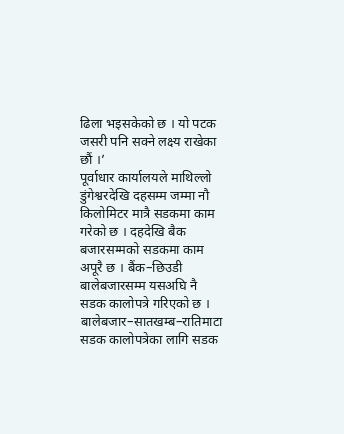ढिला भइसकेको छ । यो पटक जसरी पनि सक्ने लक्ष्य राखेका छौं ।’
पूर्वाधार कार्यालयले माथिल्लो डुंगेश्वरदेखि दहसम्म जम्मा नौ किलोमिटर मात्रै सडकमा काम गरेको छ । दहदेखि बैक बजारसम्मको सडकमा काम अपूरै छ । बैंक–छिउडी बालेबजारसम्म यसअघि नै सडक कालोपत्रे गरिएको छ ।
बालेबजार–सातखम्ब–रातिमाटा सडक कालोपत्रेका लागि सडक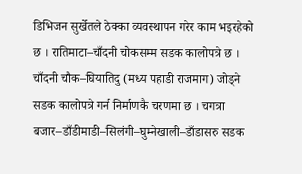डिभिजन सुर्खेतले ठेक्का व्यवस्थापन गरेर काम भइरहेको छ । रातिमाटा–चाँदनी चोकसम्म सडक कालोपत्रे छ ।
चाँदनी चौक–घियातिदु (मध्य पहाडी राजमाग) जोड्ने सडक कालोपत्रे गर्न निर्माणकै चरणमा छ । चगत्रा बजार–डाँडीमाडी–सिलंगी–घुम्नेखाली–डाँडासरु सडक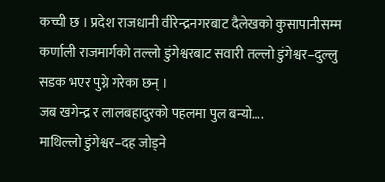कच्ची छ । प्रदेश राजधानी वीरेन्द्रनगरबाट दैलेखको कुसापानीसम्म कर्णाली राजमार्गको तल्लो डुंगेश्वरबाट सवारी तल्लो डुंगेश्वर–दुल्लु सडक भएर पुग्ने गरेका छन् ।
जब खगेन्द्र र लालबहादुरको पहलमा पुल बन्यो….
माथिल्लो डुंगेश्वर–दह जोड्ने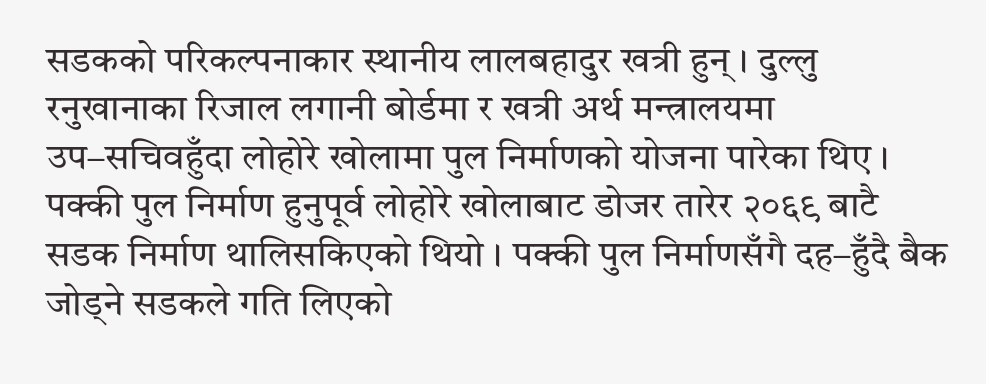सडकको परिकल्पनाकार स्थानीय लालबहादुर खत्री हुन् । दुल्लु रनुखानाका रिजाल लगानी बोर्डमा र खत्री अर्थ मन्त्रालयमा उप–सचिवहुँदा लोहोरे खोलामा पुल निर्माणको योजना पारेका थिए ।
पक्की पुल निर्माण हुनुपूर्व लोहोरे खोलाबाट डोजर तारेर २०६९ बाटै सडक निर्माण थालिसकिएको थियो । पक्की पुल निर्माणसँगै दह–हुँदै बैक जोड्ने सडकले गति लिएको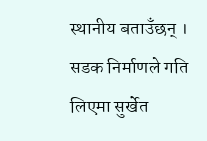स्थानीय बताउँछन् । सडक निर्माणले गति लिएमा सुर्खेत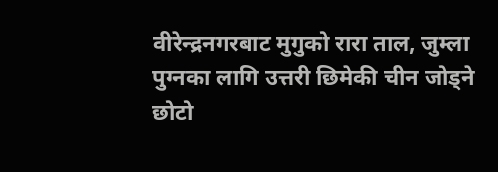वीरेन्द्रनगरबाट मुगुको रारा ताल, जुम्ला पुग्नका लागि उत्तरी छिमेकी चीन जोड्ने छोटो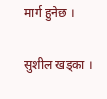मार्ग हुनेछ ।

सुशील खड्का ।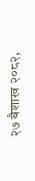२७ बैशाख २०८२,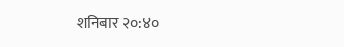शनिबार २०:४०